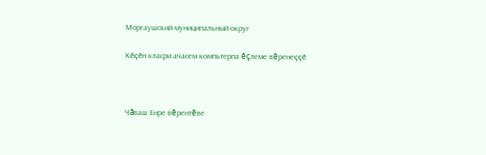Моргаушский муниципальный округ

Кĕçĕн класри ачасем компьтерпа ĕçлеме вĕренеççĕ



Чăваш Енре вĕрентĕве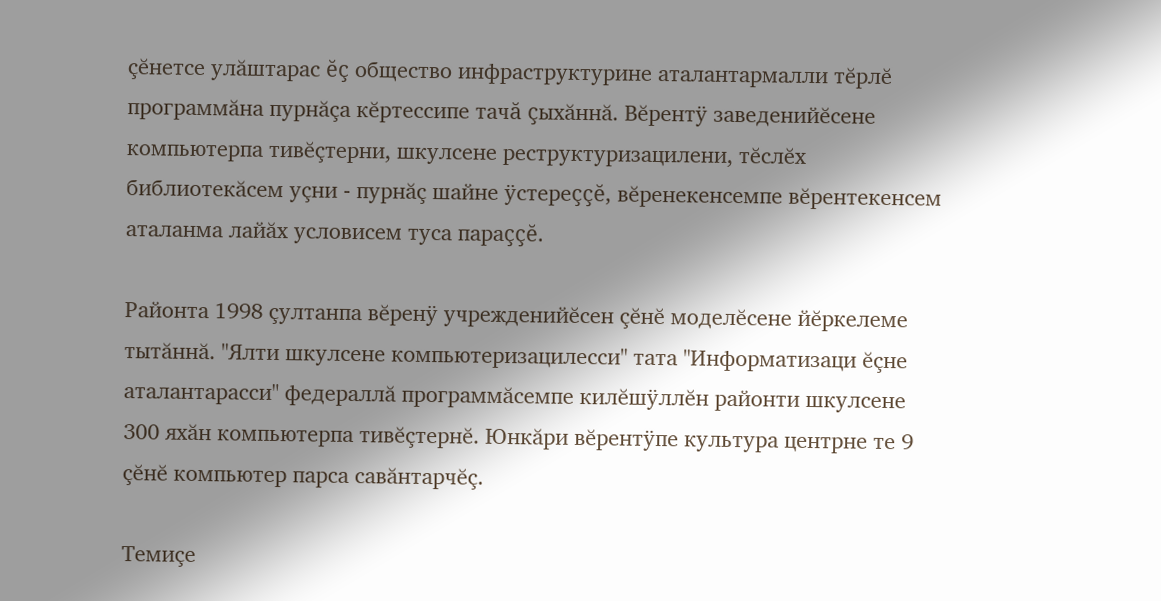çĕнетсе улăштарас ĕç общество инфраструктурине аталантармалли тĕрлĕ программăна пурнăçа кĕртессипе тачă çыхăннă. Вĕрентÿ заведенийĕсене компьютерпа тивĕçтерни, шкулсене реструктуризацилени, тĕслĕх библиотекăсем уçни - пурнăç шайне ÿстереççĕ, вĕренекенсемпе вĕрентекенсем аталанма лайăх условисем туса параççĕ.

Районта 1998 çултанпа вĕренÿ учрежденийĕсен çĕнĕ моделĕсене йĕркелеме тытăннă. "Ялти шкулсене компьютеризацилесси" тата "Информатизаци ĕçне аталантарасси" федераллă программăсемпе килĕшÿллĕн районти шкулсене 300 яхăн компьютерпа тивĕçтернĕ. Юнкăри вĕрентÿпе культура центрне те 9 çĕнĕ компьютер парса савăнтарчĕç.

Темиçе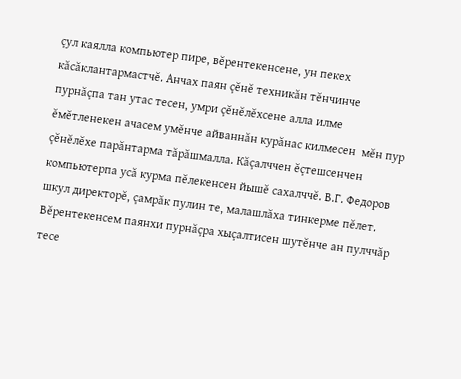çул каялла компьютер пире, вĕрентекенсене, ун пекех кăсăклантармастчĕ. Анчах паян çĕнĕ техникăн тĕнчинче пурнăçпа тан утас тесен, умри çĕнĕлĕхсене алла илме ĕмĕтленекен ачасем умĕнче айваннăн курăнас килмесен  мĕн пур çĕнĕлĕхе парăнтарма тăрăшмалла. Кăçалччен ĕçтешсенчен компьютерпа усă курма пĕлекенсен йышĕ сахалччĕ. В.Г. Федоров шкул директорĕ, çамрăк пулин те, малашлăха тинкерме пĕлет. Вĕрентекенсем паянхи пурнăçра хыçалтисен шутĕнче ан пулччăр тесе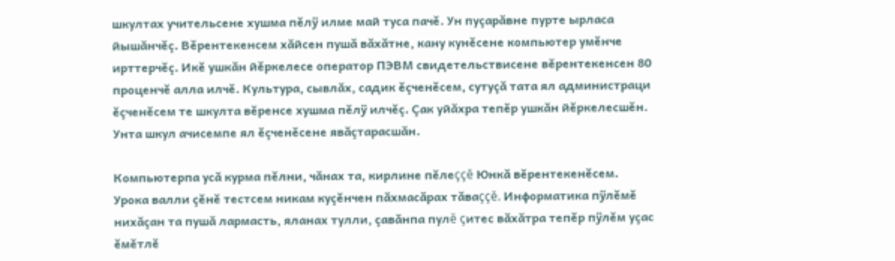шкултах учительсене хушма пĕлÿ илме май туса пачĕ. Ун пуçарăвне пурте ырласа йышăнчĕç. Вĕрентекенсем хăйсен пушă вăхăтне, кану кунĕсене компьютер умĕнче ирттерчĕç. Икĕ ушкăн йĕркелесе оператор ПЭВМ свидетельствисене вĕрентекенсен 80 проценчĕ алла илчĕ. Культура, сывлăх, садик ĕçченĕсем, сутуçă тата ял администраци ĕçченĕсем те шкулта вĕренсе хушма пĕлÿ илчĕç. Çак уйăхра тепĕр ушкăн йĕркелесшĕн. Унта шкул ачисемпе ял ĕçченĕсене явăçтарасшăн.

Компьютерпа усă курма пĕлни, чăнах та, кирлине пĕлеççĕ Юнкă вĕрентекенĕсем. Урока валли çĕнĕ тестсем никам куçĕнчен пăхмасăрах тăваççĕ. Информатика пÿлĕмĕ нихăçан та пушă лармасть, яланах тулли, çавăнпа пулĕ çитес вăхăтра тепĕр пÿлĕм уçас ĕмĕтлĕ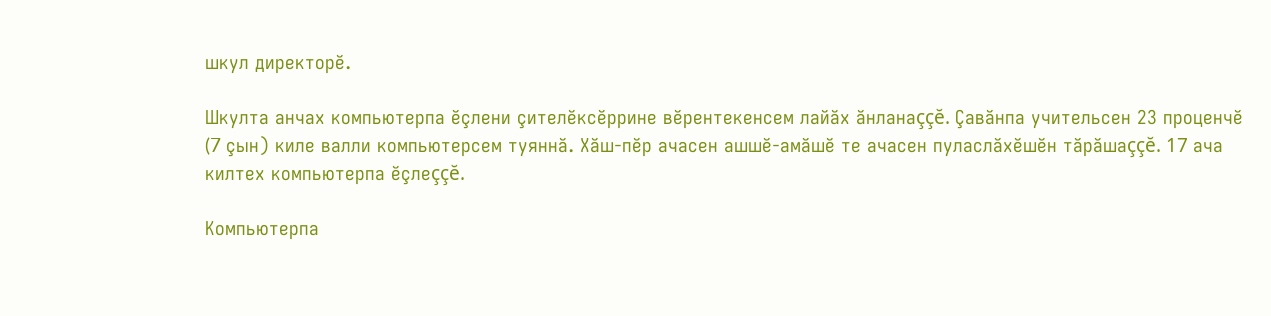шкул директорĕ.

Шкулта анчах компьютерпа ĕçлени çителĕксĕррине вĕрентекенсем лайăх ăнланаççĕ. Çавăнпа учительсен 23 проценчĕ (7 çын) киле валли компьютерсем туяннă. Хăш-пĕр ачасен ашшĕ-амăшĕ те ачасен пуласлăхĕшĕн тăрăшаççĕ. 17 ача килтех компьютерпа ĕçлеççĕ.

Компьютерпа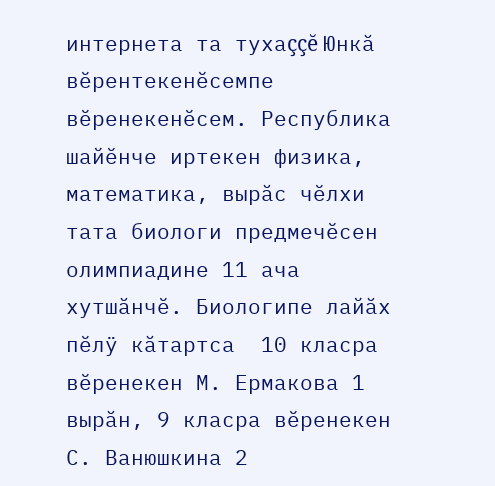интернета та тухаççĕ Юнкă вĕрентекенĕсемпе вĕренекенĕсем. Республика шайĕнче иртекен физика, математика, вырăс чĕлхи тата биологи предмечĕсен олимпиадине 11 ача хутшăнчĕ. Биологипе лайăх пĕлÿ кăтартса  10 класра вĕренекен М. Ермакова 1 вырăн, 9 класра вĕренекен С. Ванюшкина 2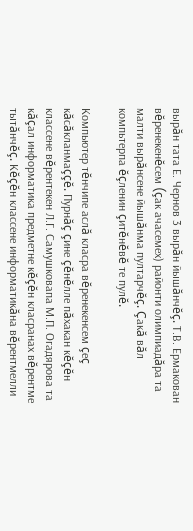вырăн тата Е. Чернов 3 вырăн йышăнчĕç. Т.В. Ермакован вĕренекенĕсем (çак ачасемех) районти олимпиадăра та малти вырăнсене йышăнма пултарчĕç. Çакă вăл компьтерпа ĕçленин çитĕнĕвĕ те пулĕ.

Компьютер тĕнчипе аслă класра вĕренекенсем çеç кăсăкланмаççĕ. Пурнăç çине çĕнĕлле пăхакан кĕçĕн классене вĕрентекен Л.Г. Самушковапа М.П. Огадярова та кăçал информатика предметне кĕçĕн класранах вĕрентме тытăнчĕç. Кĕçĕн классене информатикăна вĕрентмелли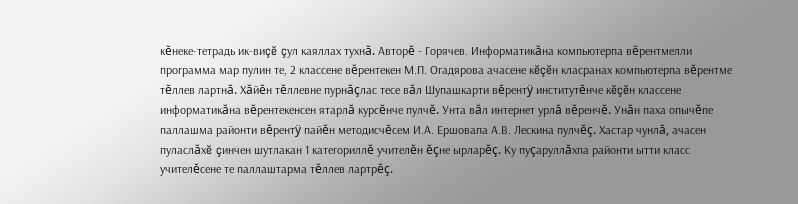кĕнеке-тетрадь ик-виçĕ çул каяллах тухнă. Авторĕ - Горячев. Информатикăна компьютерпа вĕрентмелли программа мар пулин те, 2 классене вĕрентекен М.П. Огадярова ачасене кĕçĕн класранах компьютерпа вĕрентме тĕллев лартнă. Хăйĕн тĕллевне пурнăçлас тесе вăл Шупашкарти вĕрентÿ институтĕнче кĕçĕн классене информатикăна вĕрентекенсен ятарлă курсĕнче пулчĕ. Унта вăл интернет урлă вĕренчĕ. Унăн паха опычĕпе паллашма районти вĕрентÿ пайĕн методисчĕсем И.А. Ершовапа А.В. Лескина пулчĕç. Хастар чунлă, ачасен пуласлăхĕ çинчен шутлакан 1 категориллĕ учителĕн ĕçне ырларĕç. Ку пуçаруллăхпа районти ытти класс учителĕсене те паллаштарма тĕллев лартрĕç.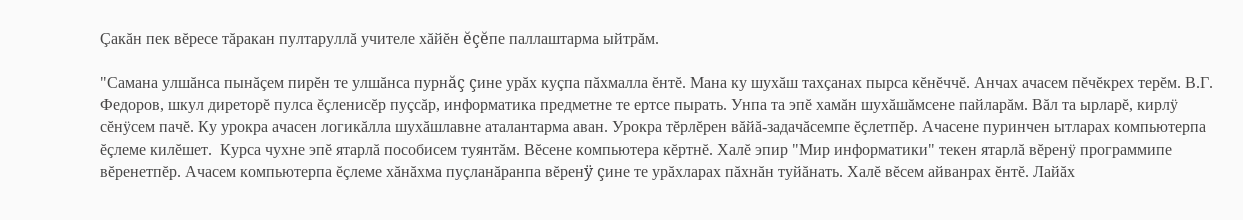Çакăн пек вĕресе тăракан пултаруллă учителе хăйĕн ĕçĕпе паллаштарма ыйтрăм.

"Самана улшăнса пынăçем пирĕн те улшăнса пурнăç çине урăх куçпа пăхмалла ĕнтĕ. Мана ку шухăш тахçанах пырса кĕнĕччĕ. Анчах ачасем пĕчĕкрех терĕм. В.Г. Федоров, шкул диреторĕ пулса ĕçленисĕр пуçсăр, информатика предметне те ертсе пырать. Унпа та эпĕ хамăн шухăшăмсене пайларăм. Вăл та ырларĕ, кирлÿ сĕнÿсем пачĕ. Ку урокра ачасен логикăлла шухăшлавне аталантарма аван. Урокра тĕрлĕрен вăйă-задачăсемпе ĕçлетпĕр. Ачасене пуринчен ытларах компьютерпа ĕçлеме килĕшет.  Курса чухне эпĕ ятарлă пособисем туянтăм. Вĕсене компьютера кĕртнĕ. Халĕ эпир "Мир информатики" текен ятарлă вĕренÿ программипе  вĕренетпĕр. Ачасем компьютерпа ĕçлеме хăнăхма пуçланăранпа вĕренÿ çине те урăхларах пăхнăн туйăнать. Халĕ вĕсем айванрах ĕнтĕ. Лайăх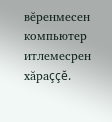вĕренмесен компьютер итлемесрен хăраççĕ.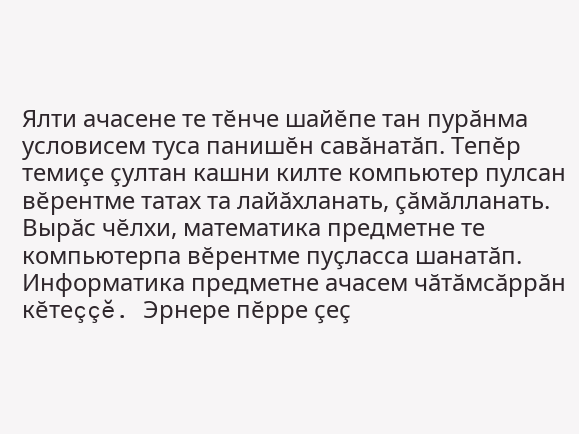Ялти ачасене те тĕнче шайĕпе тан пурăнма условисем туса панишĕн савăнатăп. Тепĕр темиçе çултан кашни килте компьютер пулсан вĕрентме татах та лайăхланать, çăмăлланать. Вырăс чĕлхи, математика предметне те компьютерпа вĕрентме пуçласса шанатăп. Информатика предметне ачасем чăтăмсăррăн кĕтеççĕ. Эрнере пĕрре çеç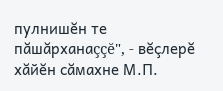пулнишĕн те пăшăрханаççĕ", - вĕçлерĕ хăйĕн сăмахне М.П.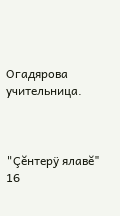Огадярова учительница.



"Çĕнтерÿ ялавĕ"
16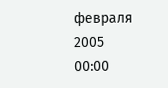февраля 2005
00:00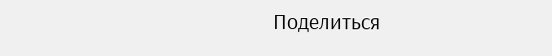Поделиться